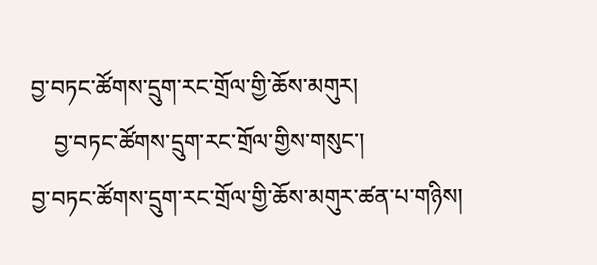བྱ་བཏང་ཚོགས་དྲུག་རང་གྲོལ་གྱི་ཆོས་མགུར།
    བྱ་བཏང་ཚོགས་དྲུག་རང་གྲོལ་གྱིས་གསུང་།
བྱ་བཏང་ཚོགས་དྲུག་རང་གྲོལ་གྱི་ཆོས་མགུར་ཚན་པ་གཉིས།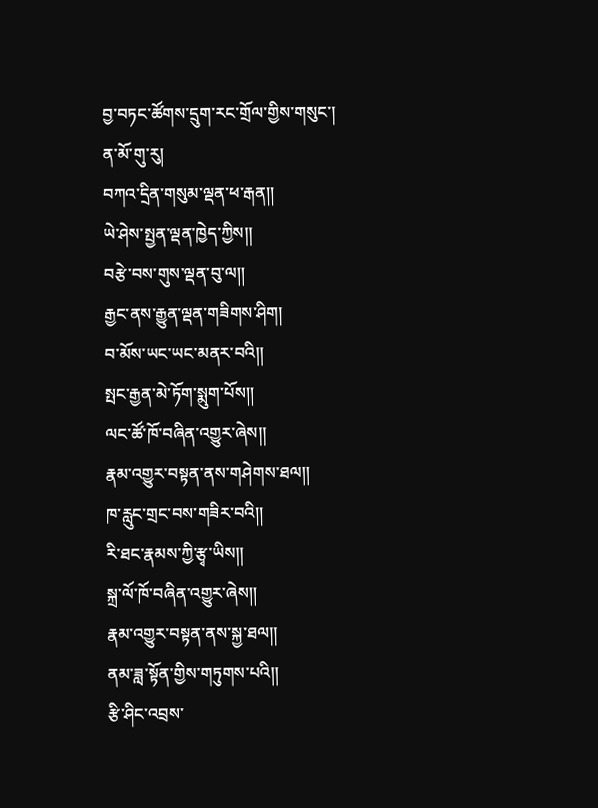བྱ་བཏང་ཚོགས་དྲུག་རང་གྲོལ་གྱིས་གསུང་།
ན་མོ་གུ་རུ།
བཀའ་དྲིན་གསུམ་ལྡན་ཕ་རྒན།།
ཡེ་ཤེས་སྤྱན་ལྡན་ཁྱེད་ཀྱིས།།
བརྩེ་བས་གུས་ལྡན་བུ་ལ།།
རྒྱང་ནས་རྒྱུན་ལྡན་གཟིགས་ཤིག།
བ་མོས་ཡང་ཡང་མནར་བའི།།
སྤང་རྒྱན་མེ་ཏོག་སྨུག་པོས།།
ལང་ཚོ་ཁོ་བཞིན་འགྱུར་ཞེས།།
རྣམ་འགྱུར་བསྟན་ནས་གཤེགས་ཐལ།།
ཁ་རླུང་གྲང་བས་གཟིར་བའི།།
རི་ཐང་རྣམས་ཀྱི་རྩྭ་ཡིས།།
སྐྲ་ལོ་ཁོ་བཞིན་འགྱུར་ཞེས།།
རྣམ་འགྱུར་བསྟན་ནས་སྐྱ་ཐལ།།
ནམ་ཟླ་སྟོན་གྱིས་གཏུགས་པའི།།
རྩི་ཤིང་འབྲས་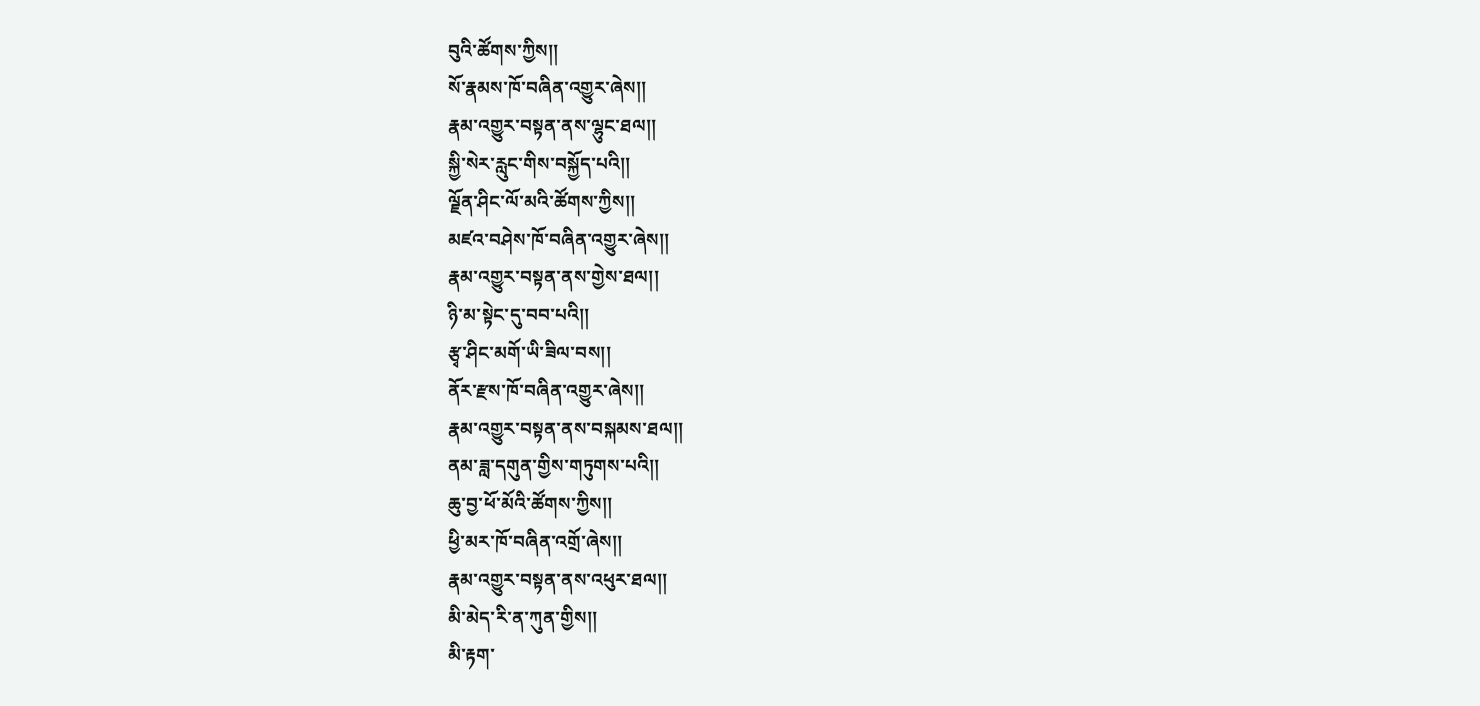བུའི་ཚོགས་ཀྱིས།།
སོ་རྣམས་ཁོ་བཞིན་འགྱུར་ཞེས།།
རྣམ་འགྱུར་བསྟན་ནས་ལྷུང་ཐལ།།
སྐྱི་སེར་རླུང་གིས་བསྐྱོད་པའི།།
ལྗོན་ཤིང་ལོ་མའི་ཚོགས་ཀྱིས།།
མཛའ་བཤེས་ཁོ་བཞིན་འགྱུར་ཞེས།།
རྣམ་འགྱུར་བསྟན་ནས་གྱེས་ཐལ།།
ཉི་མ་སྟེང་དུ་བབ་པའི།།
རྩྭ་ཤིང་མགོ་ཡི་ཟིལ་བས།།
ནོར་རྫས་ཁོ་བཞིན་འགྱུར་ཞེས།།
རྣམ་འགྱུར་བསྟན་ནས་བསྐམས་ཐལ།།
ནམ་ཟླ་དགུན་གྱིས་གཏུགས་པའི།།
ཆུ་བྱ་ཕོ་མོའི་ཚོགས་ཀྱིས།།
ཕྱི་མར་ཁོ་བཞིན་འགྲོ་ཞེས།།
རྣམ་འགྱུར་བསྟན་ནས་འཕུར་ཐལ།།
མི་མེད་རི་ན་ཀུན་གྱིས།།
མི་རྟག་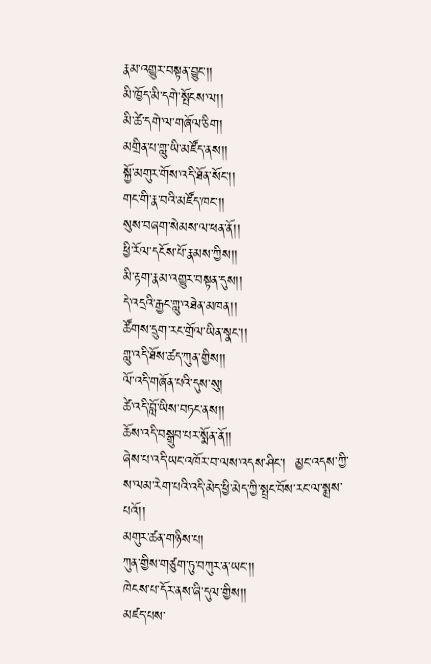རྣམ་འགྱུར་བསྟན་བྱུང་།།
མི་ཁྱོད་མི་དགེ་སྤོངས་ལ།།
མི་ཚེ་དགེ་ལ་གཞོལ་ཅིག།
མགྲིན་པ་གླུ་ཡི་མཛོད་ནས།།
སྐྱོ་མགུར་གོས་འདི་ཐོན་སོང་།།
གང་གི་རྣ་བའི་མཛོད་ཁང་།།
སུས་བཞག་སེམས་ལ་ཕན་ནོ།།
ཕྱི་རོལ་དངོས་པོ་རྣམས་ཀྱིས།།
མི་རྟག་རྣམ་འགྱུར་བསྟན་དུས།།
དེ་འདྲའི་རྒྱང་གླུ་འཐེན་མཁན།།
ཚོགས་དྲུག་རང་གྲོལ་ཡིན་སྣང་།།
གླུ་འདི་ཐོས་ཚད་ཀུན་གྱིས།།
ལོ་འདི་གཞོན་པའི་དུས་སུ།
ཚེ་འདི་བློ་ཡིས་བཏང་ནས།།
ཆོས་འདི་བསྒྲུབ་པར་སྨོན་ནོ།།
ཞེས་པ་འདི་ཡང་འཁོར་བ་ལས་འདས་ཤིང་།  མྱང་འདས་ཀྱི་ས་ལམ་རེག་པའི་འདི་མེད་ཕྱི་མེད་ཀྱི་སྤྲང་བོས་རང་ལ་སྨྲས་པའོ།།
མགུར་ཚན་གཉིས་པ།
ཀུན་གྱིས་གཙུག་ཏུ་བཀུར་ན་ཡང་།།
ཁེངས་པ་དོར་ནས་ཞི་དུལ་གྱིས།།
མཛད་པས་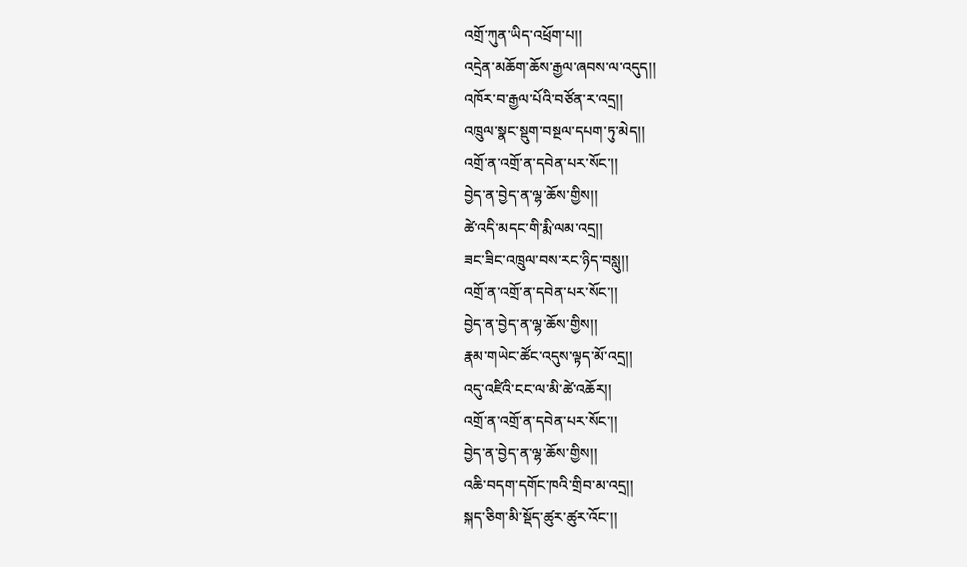འགྲོ་ཀུན་ཡིད་འཕྲོག་པ།།
འདྲེན་མཆོག་ཆོས་རྒྱལ་ཞབས་ལ་འདུད།།
འཁོར་བ་རྒྱལ་པོའི་བཙོན་ར་འདྲ།།
འཁྲུལ་སྣང་སྡུག་བསྔལ་དཔག་ཏུ་མེད།།
འགྲོ་ན་འགྲོ་ན་དབེན་པར་སོང་།།
བྱེད་ན་བྱེད་ན་ལྷ་ཆོས་གྱིས།།
ཚེ་འདི་མདང་གི་རྨི་ལམ་འདྲ།།
ཟང་ཟིང་འཁྲུལ་བས་རང་ཉིད་བསླུ།།
འགྲོ་ན་འགྲོ་ན་དབེན་པར་སོང་།།
བྱེད་ན་བྱེད་ན་ལྷ་ཆོས་གྱིས།།
རྣམ་གཡེང་ཚོང་འདུས་ལྟད་མོ་འདྲ།།
འདུ་འཛིའི་ངང་ལ་མི་ཚེ་འཆོར།།
འགྲོ་ན་འགྲོ་ན་དབེན་པར་སོང་།།
བྱེད་ན་བྱེད་ན་ལྷ་ཆོས་གྱིས།།
འཆི་བདག་དགོང་ཁའི་གྲིབ་མ་འདྲ།།
སྐད་ཅིག་མི་སྡོད་ཚུར་ཚུར་འོང་།།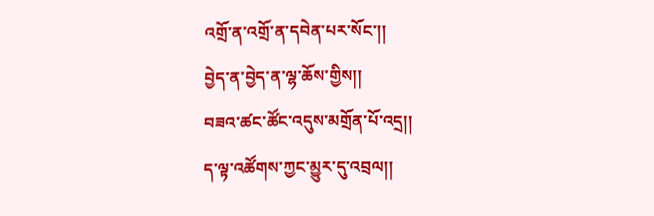འགྲོ་ན་འགྲོ་ན་དབེན་པར་སོང་།།
བྱེད་ན་བྱེད་ན་ལྷ་ཆོས་གྱིས།།
བཟའ་ཚང་ཚོང་འདུས་མགྲོན་པོ་འདྲ།།
ད་ལྟ་འཚོགས་ཀྱང་མྱུར་དུ་འབྲལ།།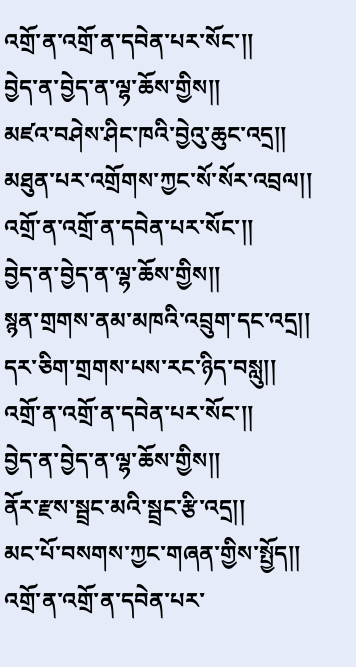འགྲོ་ན་འགྲོ་ན་དབེན་པར་སོང་།།
བྱེད་ན་བྱེད་ན་ལྷ་ཆོས་གྱིས།།
མཛའ་བཤེས་ཤིང་ཁའི་བྱེའུ་ཆུང་འདྲ།།
མཐུན་པར་འགྲོགས་ཀྱང་སོ་སོར་འབྲལ།།
འགྲོ་ན་འགྲོ་ན་དབེན་པར་སོང་།།
བྱེད་ན་བྱེད་ན་ལྷ་ཆོས་གྱིས།།
སྙན་གྲགས་ནམ་མཁའི་འབྲུག་དང་འདྲ།།
དར་ཅིག་གྲགས་པས་རང་ཉིད་བསླུ།།
འགྲོ་ན་འགྲོ་ན་དབེན་པར་སོང་།།
བྱེད་ན་བྱེད་ན་ལྷ་ཆོས་གྱིས།།
ནོར་རྫས་སྦྲང་མའི་སྦྲང་རྩི་འདྲ།།
མང་པོ་བསགས་ཀྱང་གཞན་གྱིས་སྤྱོད།།
འགྲོ་ན་འགྲོ་ན་དབེན་པར་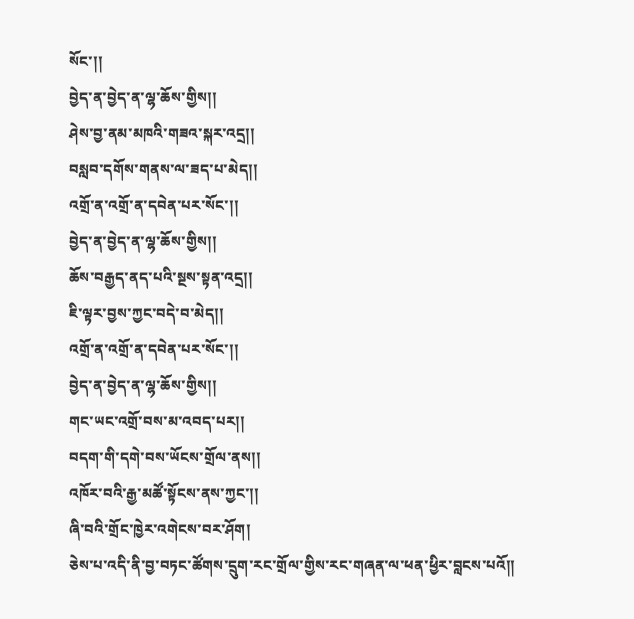སོང་།།
བྱེད་ན་བྱེད་ན་ལྷ་ཆོས་གྱིས།།
ཤེས་བྱ་ནམ་མཁའི་གཟའ་སྐར་འདྲ།།
བསླབ་དགོས་གནས་ལ་ཟད་པ་མེད།།
འགྲོ་ན་འགྲོ་ན་དབེན་པར་སོང་།།
བྱེད་ན་བྱེད་ན་ལྷ་ཆོས་གྱིས།།
ཆོས་བརྒྱད་ནད་པའི་སྔས་སྟན་འདྲ།།
ཇི་ལྟར་བྱས་ཀྱང་བདེ་བ་མེད།།
འགྲོ་ན་འགྲོ་ན་དབེན་པར་སོང་།།
བྱེད་ན་བྱེད་ན་ལྷ་ཆོས་གྱིས།།
གང་ཡང་འགྲོ་བས་མ་འབད་པར།།
བདག་གི་དགེ་བས་ཡོངས་གྲོལ་ནས།།
འཁོར་བའི་རྒྱ་མཚོ་སྟོངས་ནས་ཀྱང་།།
ཞི་བའི་གྲོང་ཁྱེར་འགེངས་བར་ཤོག།
ཅེས་པ་འདི་ནི་བྱ་བཏང་ཚོགས་དྲུག་རང་གྲོལ་གྱིས་རང་གཞན་ལ་ཕན་ཕྱིར་བླངས་པའོ།།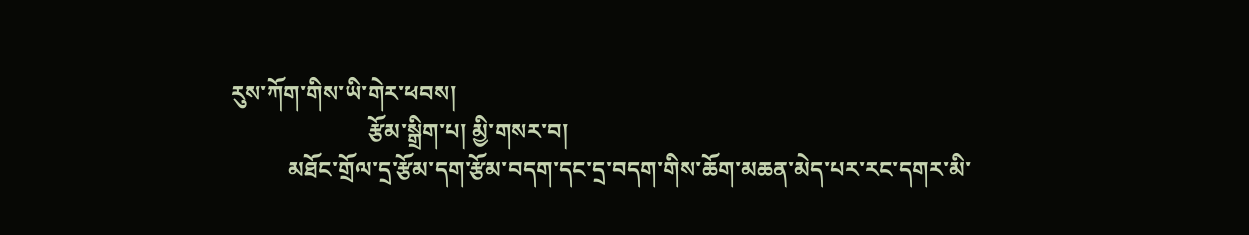རུས་ཀོག་གིས་ཡི་གེར་ཕབས།
                        རྩོམ་སྒྲིག་པ། མྱི་གསར་བ།
          མཐོང་གྲོལ་དྲ་རྩོམ་དག་རྩོམ་བདག་དང་དྲ་བདག་གིས་ཆོག་མཆན་མེད་པར་རང་དགར་མི་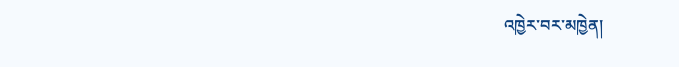འཁྱེར་བར་མཁྱེན།